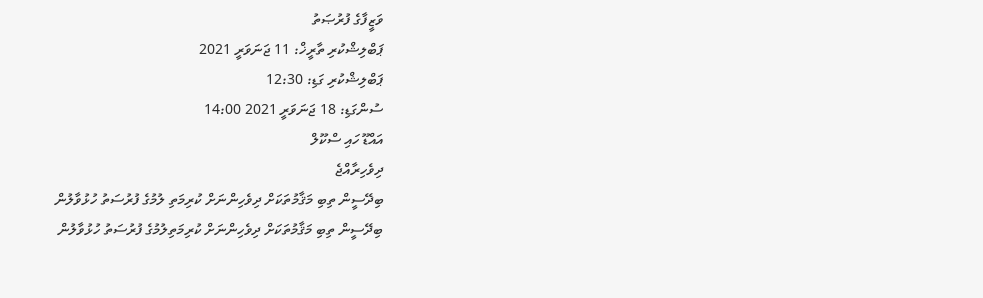ވަޒީފާގެ ފުރުޞަތު
ޕަބްލިޝްކުރި ތާރީޚް: 11 ޖަނަވަރީ 2021
ޕަބްލިޝްކުރި ގަޑި: 12:30
ސުންގަޑި: 18 ޖަނަވަރީ 2021 14:00
އައްޑޫ ހައި ސްކޫލް
ދިވެހިރާއްޖެ
ބިދޭސީން ތިބި މަޤާމުތަކަށް ދިވެހިންނަށް ކުރިމަތި ލުމުގެ ފުރުސަތު ހުޅުވާލުން
ބިދޭސީން ތިބި މަޤާމުތަކަށް ދިވެހިންނަށް ކުރިމަތިލުމުގެ ފުރުސަތު ހުޅުވާލުން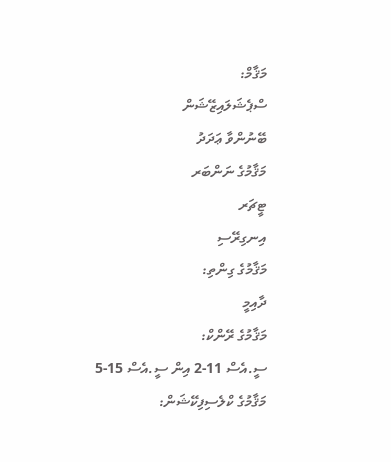މަޤާމް:
ސްޕެޝަލައިޒޭޝަން
ބޭނުންވާ ޢަދަދު
މަޤާމުގެ ނަންބަރ
ޓީޗަރ
އިނގިރޭސި
މަޤާމުގެ ގިންތި:
ދާއިމީ
މަޤާމުގެ ރޭންކް:
ސީ.އެސް 11-2 އިން ސީ.އެސް 15-5
މަޤާމުގެ ކްލެސިފިކޭޝަން: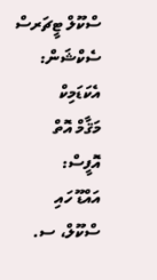ސްކޫލް ޓީޗަރސް
ސެކްޝަން:
އެކަޑަމިކް
މަޤާމް އޮތް އޮފީސް:
އައްޑޫ ހައި ސްކޫލް، ސ.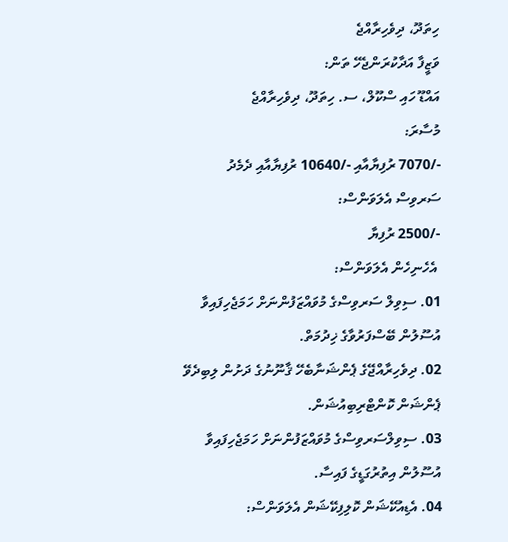ހިތަދޫ، ދިވެހިރާއްޖެ
ވަޒީފާ އަދާކުރަންޖެހޭ ތަން:
އައްޑޫ ހައި ސްކޫލް، ސ. ހިތަދޫ، ދިވެހިރާއްޖެ
މުސާރަ:
-/7070 ރުފިޔާއާއި -/10640 ރުފިޔާއާއި ދެމެދު
ސަރވިސް އެލަވަންސް:
-/2500 ރުފިޔާ
 އެހެނިހެން އެލަވަންސް:
01. ސިވިލް ސަރވިސްގެ މުވައްޒަފުންނަށް ހަމަޖެހިފައިވާ އުސޫލުން ބޭސްފަރުވާގެ ޚިދުމަތް.
02. ދިވެހިރާއްޖޭގެ ޕެންޝަނާބެހޭ ޤާނޫނުގެ ދަށުން ލިބިދެވޭ ޕެންޝަން ކޮންޓްރިބިއުޝަން.
03. ސިވިލްސަރވިސްގެ މުވައްޒަފުންނަށް ހަމަޖެހިފައިވާ އުސޫލުން އިތުރުގަޑީގެ ފައިސާ.
04. އެޑިއުކޭޝަން ކޮލިފިކޭޝަން އެލަވަންސް: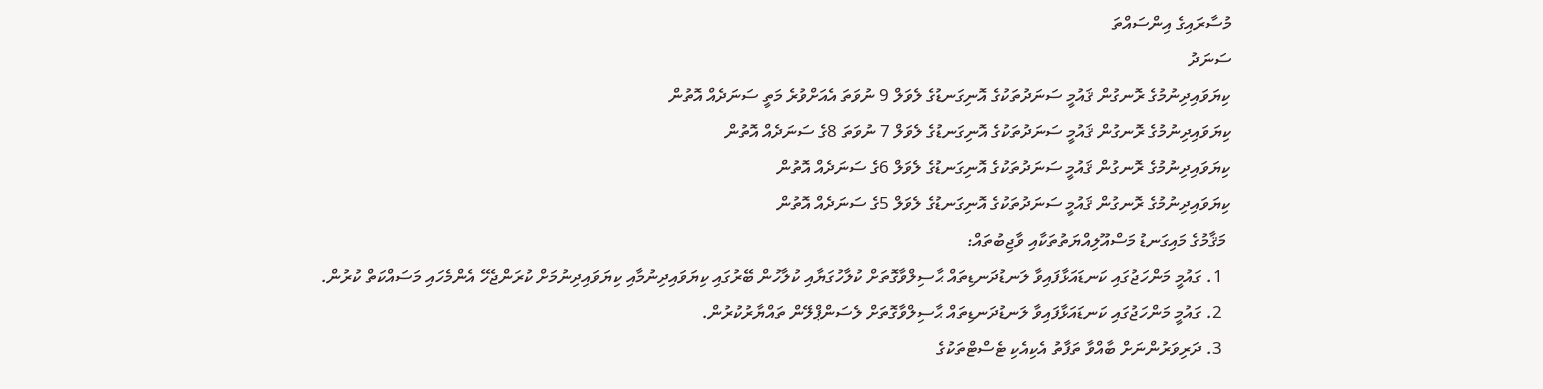މުސާރައިގެ އިންސައްތަ
ސަނަދު
ކިޔަވައިދިނުމުގެ ރޮނގުން ޤައުމީ ސަނަދުތަކުގެ އޮނިގަނޑުގެ ލެވަލް 9 ނުވަތަ އެއަށްވުރެ މަތީ ސަނަދެއް އޮތުން
ކިޔަވައިދިނުމުގެ ރޮނގުން ޤައުމީ ސަނަދުތަކުގެ އޮނިގަނޑުގެ ލެވަލް 7 ނުވަތަ 8ގެ ސަނަދެއް އޮތުން
ކިޔަވައިދިނުމުގެ ރޮނގުން ޤައުމީ ސަނަދުތަކުގެ އޮނިގަނޑުގެ ލެވަލް 6ގެ ސަނަދެއް އޮތުން
ކިޔަވައިދިނުމުގެ ރޮނގުން ޤައުމީ ސަނަދުތަކުގެ އޮނިގަނޑުގެ ލެވަލް 5ގެ ސަނަދެއް އޮތުން
 މަޤާމުގެ މައިގަނޑު މަސްއޫލިއްޔަތުތަކާއި ވާޖިބުތައް:
  1. ގައުމީ މަންހަޖުގައި ކަނޑައަޅާފައިވާ ލަނޑުދަނޑިތައް ޙާސިލްވާގޮތަށް ކުލާހުގަޔާއި ކުލާހުން ބޭރުގައި ކިޔަވައިދިނުމާއި ކިޔަވައިދިނުމަށް ކުރަންޖެހޭ އެންމެހައި މަސައްކަތް ކުރުން.
  2. ގައުމީ މަންހަޖުގައި ކަނޑައަޅާފައިވާ ލަނޑުދަނޑިތައް ޙާސިލްވާގޮތަށް ލެސަންޕްލޭން ތައްޔާރުކުރުން.
  3. ދަރިވަރުންނަށް ބާއްވާ ތަފާތު އެކިއެކި ޓެސްޓްތަކުގެ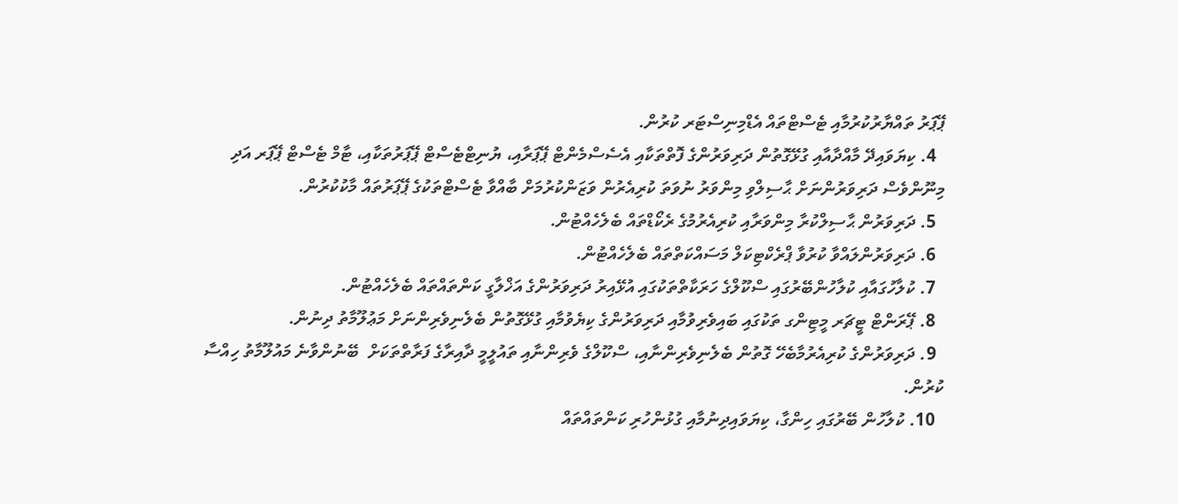ޕޭޕަރު ތައްޔާރުކުރުމާއި ޓެސްޓްތައް އެޑްމިނިސްޓަރ ކުރުން.
  4. ކިޔަވައިދޭ މާއްދާއާއި ގުޅޭގޮތުން ދަރިވަރުންގެ ފޮތްތަކާއި އެސެސްމެންޓް ޕޭޕަރާއި، ޔުނިޓްޓެސްޓް ޕޭޕަރުތަކާއި، ޓާމް ޓެސްޓް ޕޭޕަރ އަދި މިނޫންވެސް ދަރިވަރުންނަށް ޙާސިލްވި މިންވަރު ނުވަތަ ކުރިއެރުން ވަޒަންކުރުމަށް ބާއްވާ ޓެސްޓްތަކުގެ ޕޭޕަރުތައް މާކުކުރުން.
  5. ދަރިވަރުން ޙާސިލްކުރާ މިންވަރާއި ކުރިއެރުމުގެ ރެކޯޑްތައް ބެލެހެއްޓުން.
  6. ދަރިވަރުންލައްވާ ކުރުވާ ޕްރެކްޓިކަލް މަސައްކަތްތައް ބެލެހެއްޓުން.
  7. ކުލާހުގައާއި ކުލާހުންބޭރުގައި ސްކޫލްގެ ހަރަކާތްތަކުގައި އުޅޭއިރު ދަރިވަރުންގެ އަޚްލާގީ ކަންތައްތައް ބެލެހެއްޓުން.
  8. ޕޭރަންޓް ޓީޗަރ މީޓިންގ ތަކުގައި ބައިވެރިވުމާއި ދަރިވަރުންގެ ކިޔެވުމާއި ގުޅޭގޮތުން ބެލެނިވެރިންނަށް މަޢުލޫމާތު ދިނުން.
  9. ދަރިވަރުންގެ ކުރިއެރުމާބެހޭ ގޮތުން ބެލެނިވެރިންނާއި، ސްކޫލްގެ ވެރިންނާއި ތައުލީމީ ދާއިރާގެ ފަރާތްތަކަށް  ބޭނުންވާނެ މައުލޫމާތު ހިއްސާ ކުރުން.
  10. ކުލާހުން ބޭރުގައި ހިންގާ، ކިޔަވައިދިނުމާއި ގުޅުންހުރި ކަންތައްތައް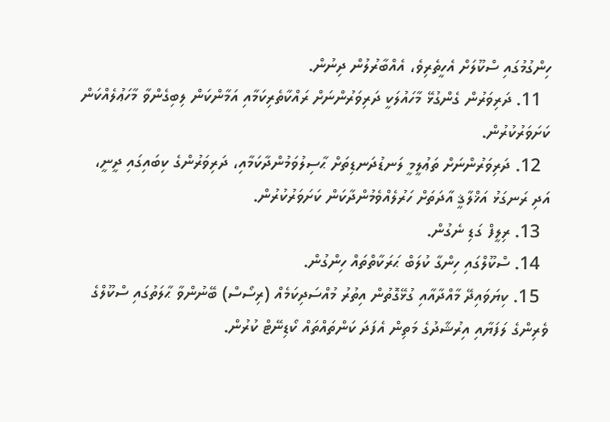ހިންގުމުގައި ސްކޫލަށް އެހީތެރިވެ، އެއްބާރުލުން ދިނުން.
  11. ދަރިވަރުން ގެންގުޅޭ މާހައުލަކީ ދަރިވަރުންނަށް ރައްކާތެރިކަމާއި އަމާންކަން ލިބިގެންވާ މާހަޢުލެއްކަން ކަށަވަރުކުރުން.
  12. ދަރިވަރުންނަށް ތަޢުލީމީ ލަނޑުދަނޑިތަށް ޙާސިލުވަމުންދާކަމާއި، ދަރިވަރުންގެ ކިބައިގައި ދީނީ، އަދި ރަނގަޅު އަޚްލާޤީ އާދަތަށް ހަރުލެއްވެމުންދާކަން ކަށަވަރުކުރުން.
  13. ރިލީފް ގަޑި ނެގުން.
  14. ސްކޫލްގައި ހިންގާ ކުލަބް ޙަރަކާތްތައް ހިންގުން.
  15. ކިޔަވައިދޭ މާއްދާއާއި ގުޅޭގޮތުން އިތުރު މުއްސަދިކަމެއް (ރިސޯސް) ބޭނުންވާ ޙާލަތުގައި ސްކޫލްގެ ވެރިންގެ ލަފަޔާއި އިރުޝާދުގެ މަތިން އެފަދަ ކަންތައްތައް ކޯޑިނޭޓް ކުރުން.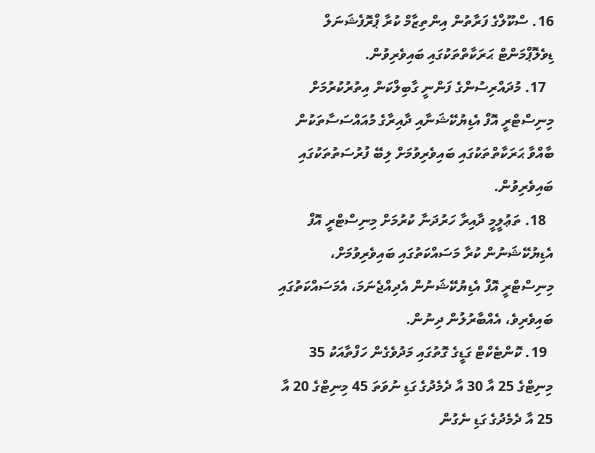16. ސްކޫލްގެ ފަރާތުން އިންތިޒާމް ކުރާ ޕްރޮފެޝަނަލް ޑިވެލޮޕްމަންޓް ޙަރަކާތްތަކުގައި ބައިވެރިވުން.
  17. މުދައްރިސުންގެ ފަންނީ ގާބިލްކަން އިތުރުކުރުމަށް މިނިސްޓްރީ އޮފް އެޑިޔުކޭޝަނާއި ދާއިރާގެ މުއައްސަސާތަކުން ބާއްވާ ޙަރަކާތްތަކުގައި ބައިވެރިވުމަށް ލިބޭ ފުރުސަތުތަކުގައި ބައިވެރިވުން.
  18. ތަޢުލީމީ ދާއިރާ ހަރުދަނާ ކުރުމަށް މިނިސްޓްރީ އޮފް އެޑިޔުކޭޝަނުން ކުރާ މަސައްކަތުގައި ބައިވެރިވުމަށް، މިނިސްޓްރީ އޮފް އެޑިޔުކޭޝަނުން އެދިއްޖެނަމަ، އެމަސައްކަތުގައި ބައިވެރިވެ، އެއްބާރުލުން ދިނުން.
  19. ކޮންޓެކްޓް ގަޑީގެ ގޮތުގައި މަދުވެގެން ހަފްތާއަކު 35 މިނިޓްގެ 25 އާ 30 އާ ދެމެދުގެ ގަޑި ނުވަތަ 45 މިނިޓްގެ 20 އާ 25 އާ ދެމެދުގެ ގަޑި ނެގުން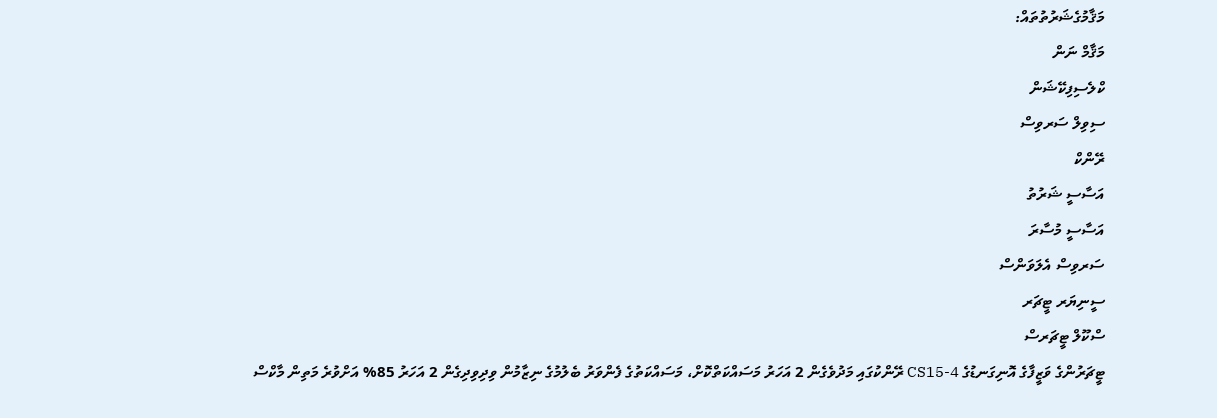މަޤާމުގެޝަރުތުތައް:
މަޤާމް ނަން
ކްލެސިފިކޭޝަން
ސިވިލް ސަރވިސް
ރޭންކް
އަސާސީ ޝަރުތު
އަސާސީ މުސާރަ
ސަރވިސް އެލަވަންސް
ސީނިޔަރ ޓީޗަރ
ސްކޫލް ޓީޗަރސް
ޓީޗަރުންގެ ވަޒީފާގެ އޮނިގަނޑުގެ CS15-4 ރޭންކުގައި މަދުވެގެން 2 އަހަރު މަސައްކަތްކޮށް، މަސައްކަތުގެ ފެންވަރު ބެލުމުގެ ނިޒާމުން ވިދިވިދިގެން 2 އަހަރު 85% އަށްވުރެ މަތިން މާކްސް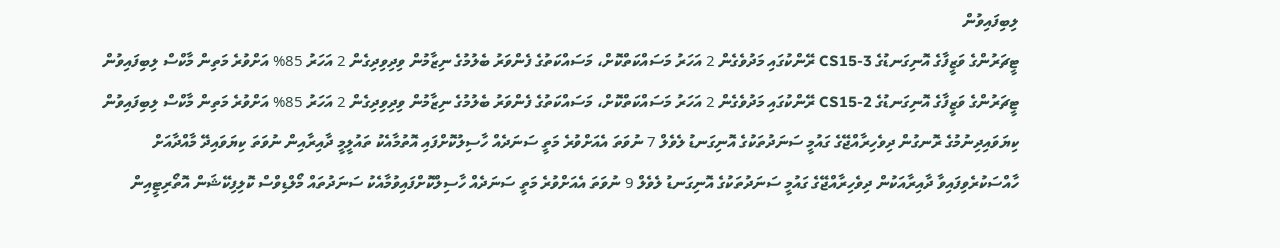ލިބިފައިވުން
ޓީޗަރުންގެ ވަޒީފާގެ އޮނިގަނޑުގެ CS15-3 ރޭންކުގައި މަދުވެގެން 2 އަހަރު މަސައްކަތްކޮށް، މަސައްކަތުގެ ފެންވަރު ބެލުމުގެ ނިޒާމުން ވިދިވިދިގެން 2 އަހަރު 85% އަށްވުރެ މަތިން މާކްސް ލިބިފައިވުން
ޓީޗަރުންގެ ވަޒީފާގެ އޮނިގަނޑުގެ CS15-2 ރޭންކުގައި މަދުވެގެން 2 އަހަރު މަސައްކަތްކޮށް، މަސައްކަތުގެ ފެންވަރު ބެލުމުގެ ނިޒާމުން ވިދިވިދިގެން 2 އަހަރު 85% އަށްވުރެ މަތިން މާކްސް ލިބިފައިވުން
ކިޔަވައިދިނުމުގެ ރޮނގުން ދިވެހިރާއްޖޭގެ ގައުމީ ސަނަދުތަކުގެ އޮނިގަނޑު ލެވެލް 7 ނުވަތަ އެއަށްވުރެ މަތީ ސަނަދެއް ހާސިލުކޮށްފައި އޮތުމާއެކު ތައުލީމީ ދާއިރާއިން ނުވަތަ ކިޔަވައިދޭ މާއްދާއަށް  ހާއްސަކުރެވިފައިވާ ދާއިރާއަކުން ދިވެހިރާއްޖޭގެ ގައުމީ ސަނަދުތަކުގެ އޮނިގަނޑު ލެވެލް 9 ނުވަތަ އެއަށްވުރެ މަތީ ސަނަދެއް ހާސިލްކޮށްފައިވުމާއެކު ސަނަދުތައް މޯލްޑިވްސް ކޮލިފިކޭޝަން އޮތޯރިޓީއިން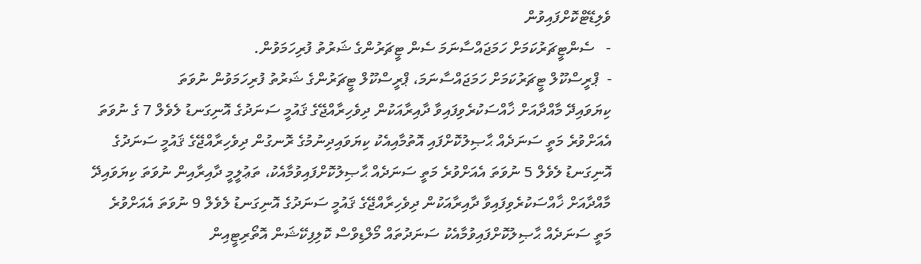ވެލިޑޭޓްކޮށްފައިވުން
-   ސެންޓީޗަރުކަމަށް ހަމަޖައްސާނަމަ ސެން ޓީޗަރުންގެ ޝަރުތު ފުރިހަމަވުން.
-  ޕްރީސްކޫލް ޓީޗަރުކަމަށް ހަމަޖައްސާނަމަ، ޕްރީސްކޫލް ޓީޗަރުންގެ ޝަރުތު ފުރިހަމަވުން ނުވަތަ
ކިޔަވައިދޭ މާއްދާއަށް ޚާއްސަކުރެވިފައިވާ ދާއިރާއަކުން ދިވެހިރާއްޖޭގެ ޤައުމީ ސަނަދުގެ އޮނިގަނޑު ލެވެލް 7 ގެ ނުވަތަ އެއަށްވުރެ މަތީ ސަނަދެއް ޙާޞިލުކޮށްފައި އޮތުމާއިއެކު ކިޔަވައިދިނުމުގެ ރޮނގުން ދިވެހިރާއްޖޭގެ ޤައުމީ ސަނަދުގެ އޮނިގަނޑު ލެވެލް 5 ނުވަތަ އެއަށްވުރެ މަތީ ސަނަދެއް ޙާޞިލުކޮށްފައިވުމާއެކު، ތަޢުލީމީ ދާއިރާއިން ނުވަތަ ކިޔަވައިދޭ މާއްދާއަށް ޚާއްސަކުރެވިފައިވާ ދާއިރާއަކުން ދިވެހިރާއްޖޭގެ ޤައުމީ ސަނަދުގެ އޮނިގަނޑު ލެވެލް 9 ނުވަތަ އެއަށްވުރެ މަތީ ސަނަދެއް ޙާޞިލުކޮށްފައިވުމާއެކު ސަނަދުތައް މޯލްޑިވްސް ކޮލިފިކޭޝަން އޮތޯރިޓީއިން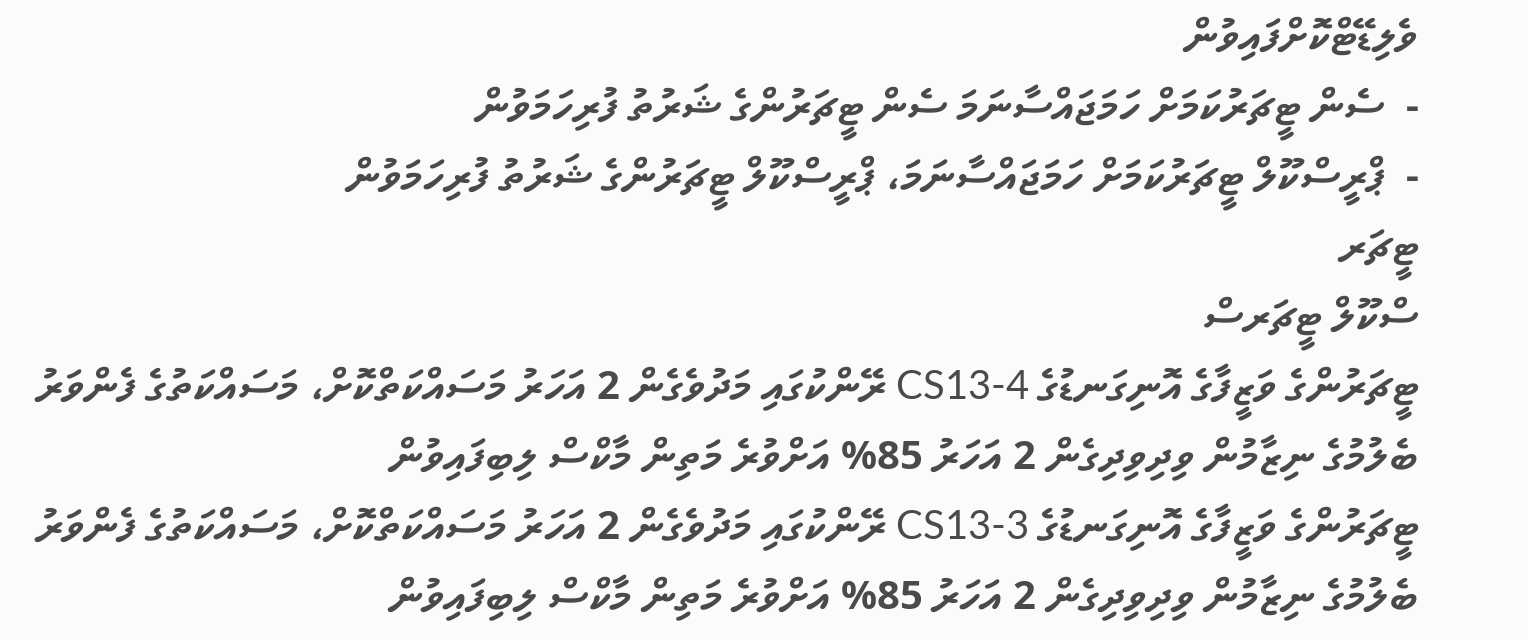ވެލިޑޭޓްކޮށްފައިވުން
-  ސެން ޓީޗަރުކަމަށް ހަމަޖައްސާނަމަ ސެން ޓީޗަރުންގެ ޝަރުތު ފުރިހަމަވުން
-  ޕްރީސްކޫލް ޓީޗަރުކަމަށް ހަމަޖައްސާނަމަ، ޕްރީސްކޫލް ޓީޗަރުންގެ ޝަރުތު ފުރިހަމަވުން
ޓީޗަރ
ސްކޫލް ޓީޗަރސް
ޓީޗަރުންގެ ވަޒީފާގެ އޮނިގަނޑުގެ CS13-4 ރޭންކުގައި މަދުވެގެން 2 އަހަރު މަސައްކަތްކޮށް، މަސައްކަތުގެ ފެންވަރު ބެލުމުގެ ނިޒާމުން ވިދިވިދިގެން 2 އަހަރު 85% އަށްވުރެ މަތިން މާކްސް ލިބިފައިވުން
ޓީޗަރުންގެ ވަޒީފާގެ އޮނިގަނޑުގެ CS13-3 ރޭންކުގައި މަދުވެގެން 2 އަހަރު މަސައްކަތްކޮށް، މަސައްކަތުގެ ފެންވަރު ބެލުމުގެ ނިޒާމުން ވިދިވިދިގެން 2 އަހަރު 85% އަށްވުރެ މަތިން މާކްސް ލިބިފައިވުން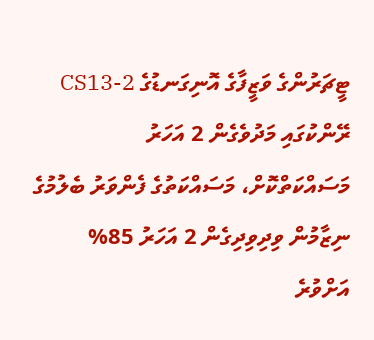ޓީޗަރުންގެ ވަޒީފާގެ އޮނިގަނޑުގެ CS13-2 ރޭންކުގައި މަދުވެގެން 2 އަހަރު މަސައްކަތްކޮށް، މަސައްކަތުގެ ފެންވަރު ބެލުމުގެ ނިޒާމުން ވިދިވިދިގެން 2 އަހަރު 85% އަށްވުރެ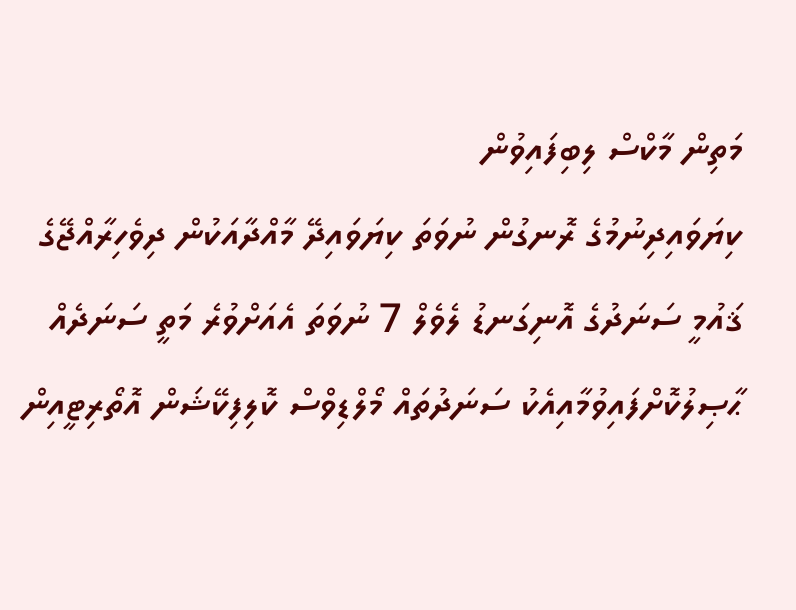މަތިން މާކްސް ލިބިފައިވުން
ކިޔަވައިދިނުމުގެ ރޮނގުން ނުވަތަ ކިޔަވައިދޭ މާއްދާއަކުން ދިވެހިރާއްޖޭގެ ޤައުމީ ސަނަދުގެ އޮނިގަނޑު ލެވެލް 7 ނުވަތަ އެއަށްވުރެ މަތީ ސަނަދެއް ޙާޞިލުކޮށްފައިވުމާއިއެކު ސަނަދުތައް މޯލްޑިވްސް ކޮލިފިކޭޝަން އޮތޯރިޓީއިން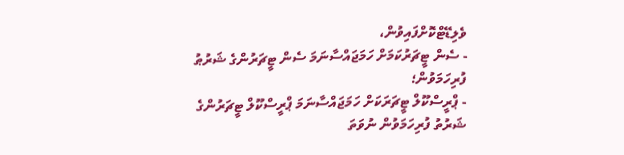ވެލިޑޭޓްކޮށްފައިވުން،
- ސެން ޓީޗަރުކަމަށް ހަމަޖައްސާނަމަ ސެން ޓީޗަރުންގެ ޝަރުޠު ފުރިހަމަވުން؛
- ޕްރީސްކޫލް ޓީޗަރަކަށް ހަމަޖައްސާނަމަ ޕްރީސްކޫލް ޓީޗަރުންގެ ޝަރުތު ފުރިހަމަވުން ނުވަތަ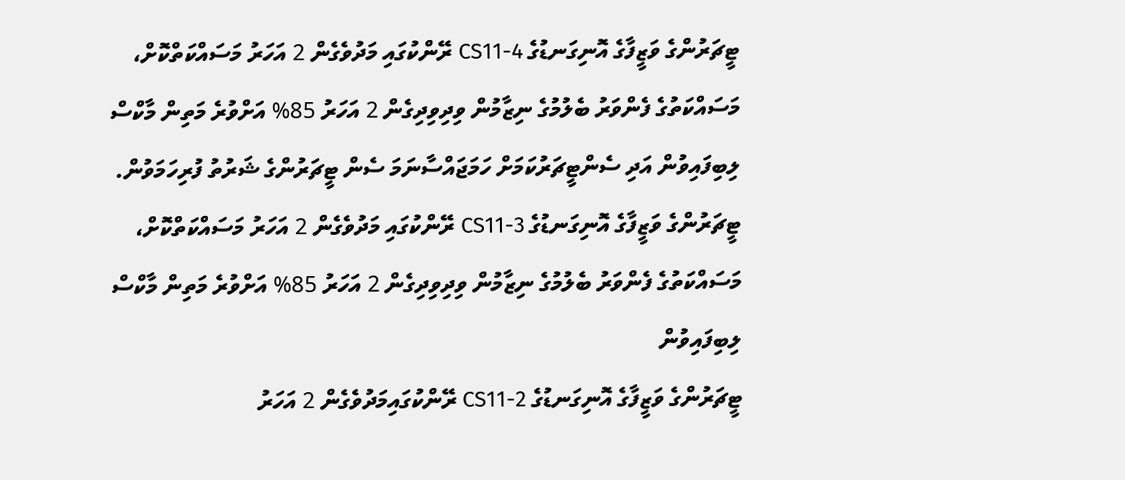ޓީޗަރުންގެ ވަޒީފާގެ އޮނިގަނޑުގެ CS11-4 ރޭންކުގައި މަދުވެގެން 2 އަހަރު މަސައްކަތްކޮށް، މަސައްކަތުގެ ފެންވަރު ބެލުމުގެ ނިޒާމުން ވިދިވިދިގެން 2 އަހަރު 85% އަށްވުރެ މަތިން މާކްސް ލިބިފައިވުން އަދި ސެންޓީޗަރުކަމަށް ހަމަޖައްސާނަމަ ސެން ޓީޗަރުންގެ ޝަރުތު ފުރިހަމަވުން.
ޓީޗަރުންގެ ވަޒީފާގެ އޮނިގަނޑުގެ CS11-3 ރޭންކުގައި މަދުވެގެން 2 އަހަރު މަސައްކަތްކޮށް، މަސައްކަތުގެ ފެންވަރު ބެލުމުގެ ނިޒާމުން ވިދިވިދިގެން 2 އަހަރު 85% އަށްވުރެ މަތިން މާކްސް ލިބިފައިވުން
ޓީޗަރުންގެ ވަޒީފާގެ އޮނިގަނޑުގެ CS11-2 ރޭންކުގައިމަދުވެގެން 2 އަހަރު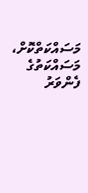މަސައްކަތްކޮށް، މަސައްކަތުގެ ފެންވަރު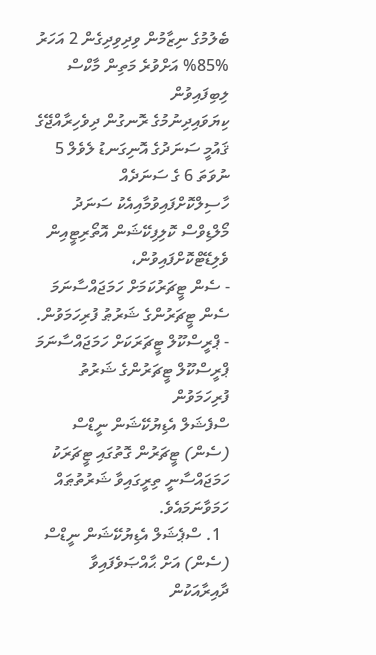ބެލުމުގެ ނިޒާމުން ވިދިވިދިގެން 2 އަހަރު %85% އަށްވުރެ މަތިން މާކްސް ލިބިފައިވުން
ކިޔަވައިދިނުމުގެ ރޮނގުން ދިވެހިރާއްޖޭގެ ޤައުމީ ސަނަދުގެ އޮނިގަނޑު ލެވެލް 5 ނުވަތަ 6 ގެ ސަނަދެއް ހާސިލްކޮށްފައިވުމާއިއެކު ސަނަދު މޯލްޑިވްސް ކޮލިފިކޭޝަން އޮތޯރިޓީއިން ވެލިޑޭޓްކޮށްފައިވުން،
- ސެން ޓީޗަރުކަމަށް ހަމަޖައްސާނަމަ ސެން ޓީޗަރުންގެ ޝަރުޠު ފުރިހަމަވުން.
- ޕްރީސްކޫލް ޓީޗަރަކަށް ހަމަޖައްސާނަމަ ޕްރީސްކޫލް ޓީޗަރުންގެ ޝަރުތު ފުރިހަމަވުން
ސްފެޝަލް އެޑިޔުކޭޝަން ނީޑްސް (ސެން) ޓީޗަރުން ގޮތުގައި ޓީޗަރަކު ހަމަޖައްސާނީ ތިރީގައިވާ ޝަރުތުޠައް ހަމަވާނަމައެވެ.
  1. ސްޕެޝަލް އެޑިޔުކޭޝަން ނީޑްސް (ސެން) އަށް ޙާއްޞަވެފައިވާ ދާއިރާއަކުން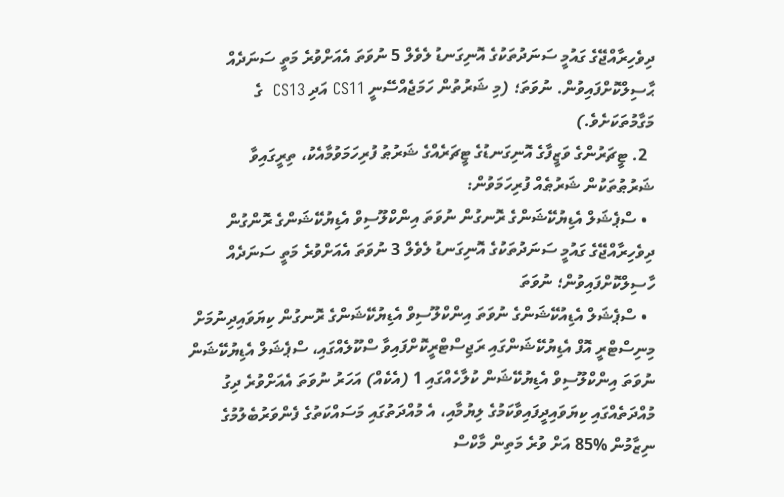ދިވެހިރާއްޖޭގެ ގައުމީ ސަނަދުތަކުގެ އޮނިގަނޑު ލެވެލް 5 ނުވަތަ އެއަށްވުރެ މަތީ ސަނަދެއް ޙާސިލްކޮށްފައިވުން. ނުވަތަ؛ (މި ޝަރުތުން ހަމަޖެއްސޭނީ CS11 އަދި CS13  ގެ މަގާމުތަކަށެވެ.)
  2. ޓީޗަރުންގެ ވަޒީފާގެ އޮނިގަނޑުގެ ޓީޗަރެއްގެ ޝަރުޠު ފުރިހަމަވުމާއެކު، ތިރީގައިވާ ޝަރުޠުތަކުން ޝަރުޠެއް ފުރިހަމަވުން:
  • ސްޕެޝަލް އެޑިޔުކޭޝަންގެ ރޮނގުން ނުވަތަ އިންކްލޫސިވް އެޑިޔުކޭޝަންގެ ރޮންގުން ދިވެހިރާއްޖޭގެ ގައުމީ ސަނަދުތަކުގެ އޮނިގަނޑު ލެވެލް 3 ނުވަތަ އެއަށްވުރެ މަތީ ސަނަދެއް ހާސިލްކޮށްފައިވުން؛ ނުވަތަ
  • ސްޕެޝަލް އެޑިއުކޭޝަންގެ ނުވަތަ އިންކްލޫސިވް އެޑިޔުކޭޝަންގެ ރޮނގުން ކިޔަވައިދިނުމަށް މިނިސްޓްރީ އޮފް އެޑިޔުކޭޝަންގައި ރަޖިސްޓްރީކޮށްފައިވާ ސްކޫލެއްގައި، ސްޕެޝަލް އެޑިޔުކޭޝަން ނުވަތަ އިންކްލޫސިވް އެޑިޔުކޭޝަން ކުލާހެއްގައި 1 (އެކެއް) އަހަރު ނުވަތަ އެއަށްވުރެ ދިގު މުއްދަތެއްގައި ކިޔަވައިދީފައިވާކަމުގެ ލިޔުމާއި، އެ މުއްދަތުގައި މަސައްކަތުގެ ފެންވަރުބެލުމުގެ ނިޒާމުން %85 އަށް ވުރެ މަތިން މާކްސް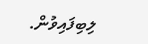ލިބިފައިވުން.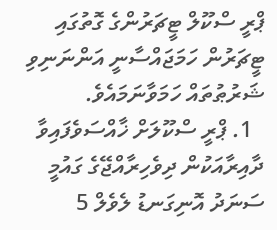ޕްރީ ސްކޫލް ޓީޗަރުންގެ ގޮތުގައި ޓީޗަރުން ހަމަޖައްސާނީ އަންނަނިވި ޝަރުޠުތައް ހަމަވާނަމައެވެ.
  1. ޕްރީ ސްކޫލަށް ޚާއްސަވެފައިވާ ދާއިރާއަކުން ދިވެހިރާއްޖޭގެ ގައުމީ ސަނަދު އޮނިގަނޑު ލެވެލް 5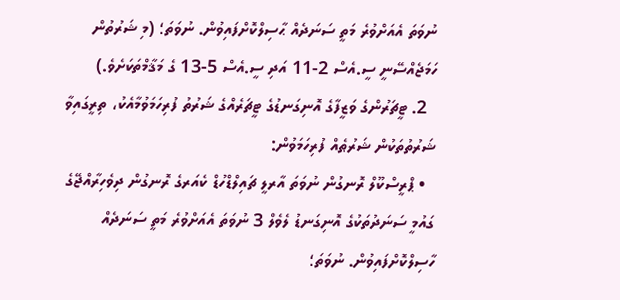ނުވަތަ އެއަށްވުރެ މަތީ ސަނަދެއް ޙާސިލްކޮށްފައިވުން. ނުވަތަ؛ (މި ޝަރުތުން ހަމަޖެއްސޭނީ ސީ.އެސް 2-11 އަދި ސީ.އެސް 5-13 ގެ މަޤާމްތަކަށެވެ.)
  2. ޓީޗަރުންގެ ވަޒީފާގެ އޮނިގަނޑުގެ ޓީޗަރެއްގެ ޝަރުތު ފުރިހަމަވުމާއެކު، ތިރީގައިވާ ޝަރުތުތަކުން ޝަރުޠެއް ފުރިހަމަވުން:
  • ޕްރީސްކޫލް ރޮނގުން ނުވަތަ އާރލީ ޗައިލްޑްހުޑް ކެއަރގެ ރޮނގުން ދިވެހިރާއްޖޭގެ ގައުމީ ސަނަދުތަކުގެ އޮނިގަނޑު ލެވެލް 3 ނުވަތަ އެއަށްވުރެ މަތީ ސަނަދެއް ހާސިލްކޮށްފައިވުން. ނުވަތަ؛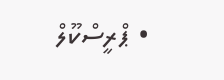• ޕްރީސްކޫލް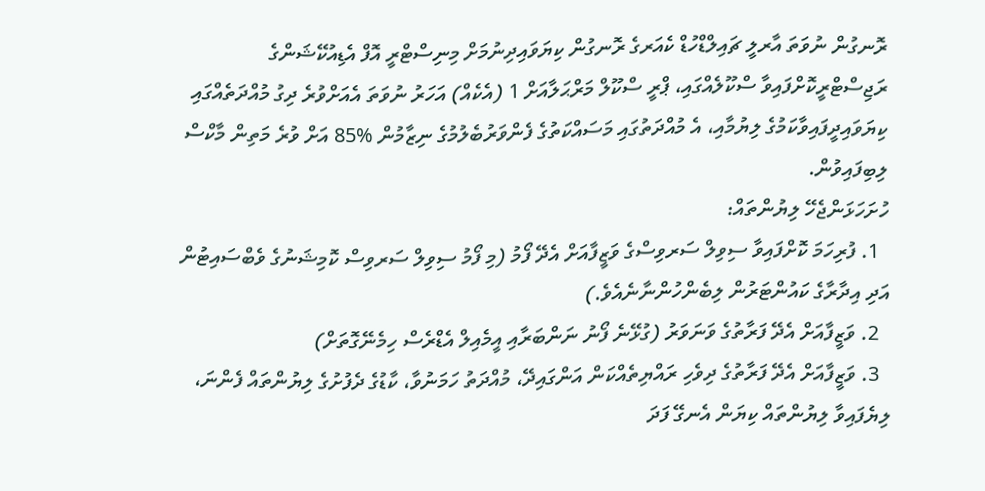ރޮނގުން ނުވަތަ އާރލީ ޗައިލްޑްހުޑް ކެއަރގެ ރޮނގުން ކިޔަވައިދިނުމަށް މިނިސްޓްރީ އޮފް އެޑިއުކޭޝަންގެ ރަޖިސްޓްރީކޮށްފައިވާ ސްކޫލެއްގައި، ޕްރީ ސްކޫލް މަރްޙަލާއަށް 1 (އެކެއް) އަހަރު ނުވަތަ އެއަށްވުރެ ދިގު މުއްދަތެއްގައި ކިޔަވައިދީފައިވާކަމުގެ ލިޔުމާއި، އެ މުއްދަތުގައި މަސައްކަތުގެ ފެންވަރުބެލުމުގެ ނިޒާމުން %85 އަށް ވުރެ މަތިން މާކްސް ލިބިފައިވުން.
ހުށަހަޅަންޖެހޭ ލިޔުންތައް:
  1. ފުރިހަމަ ކޮށްފައިވާ ސިވިލް ސަރވިސްގެ ވަޒީފާއަށް އެދޭ ފޯމު (މި ފޯމު ސިވިލް ސަރވިސް ކޮމިޝަނުގެ ވެބްސައިޓުން އަދި އިދާރާގެ ކައުންޓަރުން ލިބެންހުންނާނެއެވެ.)
  2. ވަޒީފާއަށް އެދޭ ފަރާތުގެ ވަނަވަރު (ގުޅޭނެ ފޯނު ނަންބަރާއި އީމެއިލް އެޑްރެސް ހިމެނޭގޮތަށް)
  3. ވަޒީފާއަށް އެދޭ ފަރާތުގެ ދިވެހި ރައްޔިތެއްކަން އަންގައިދޭ، މުއްދަތު ހަމަނުވާ، ކާޑުގެ ދެފުށުގެ ލިޔުންތައް ފެންނަ، ލިޔެފައިވާ ލިޔުންތައް ކިޔަން އެނގޭ ފަދަ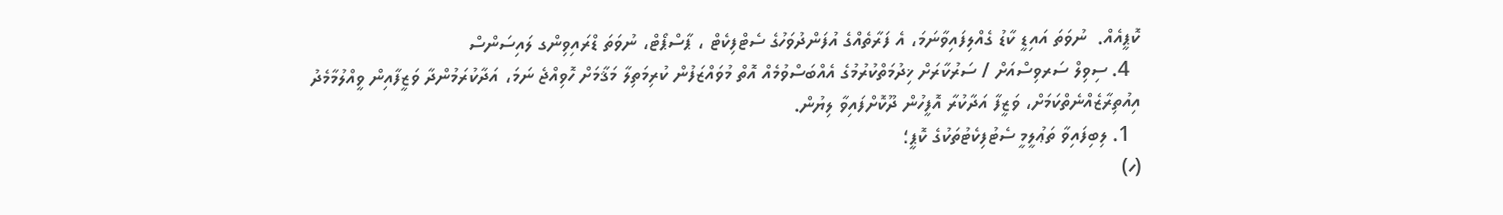ކޮޕީއެއް.  ނުވަތަ އައިޑީ ކާޑު ގެއްލިފައިވާނަމަ، އެ ފަރާތެއްގެ އުފަންދުވަހުގެ ސެޓްފިކެޓް ، ޕާސްޕޯޓް، ނުވަތަ ޑްރައިވިންގ ލައިސަންސް
  4. ސިވިލް ސަރވިސްއަށް / ސަރުކާރަށް ޚިދުމަތްކުރުމުގެ އެއްބަސްވުމެއް އޮތް މުވައްޒަފުން ކުރިމަތިލާ މަޤާމަށް ހޮވިއްޖެ ނަމަ، އަދާކުރަމުންދާ ވަޒީފާއިން ވީއްލުމާމެދު އިއުތިރާޒެއްނެތްކަމަށް، ވަޒީފާ އަދާކުރާ އޮފީހުން ދޫކޮށްފައިވާ ލިޔުން.
  1. ލިބިފައިވާ ތަޢުލީމީ ސެޓުފިކެޓުތަކުގެ ކޮޕީ؛
(ހ)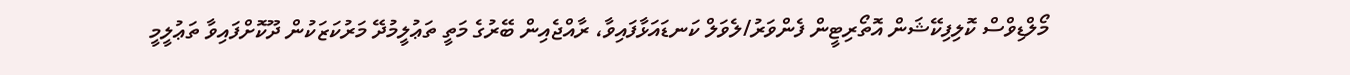މޯލްޑިވްސް ކޮލިފިކޭޝަން އޮތޯރިޓީން ފެންވަރު/ލެވަލް ކަނޑައަޅާފައިވާ، ރާއްޖެއިން ބޭރުގެ މަތީ ތަޢުލީމުދޭ މަރުކަޒަކުން ދޫކޮށްފައިވާ ތަޢުލީމީ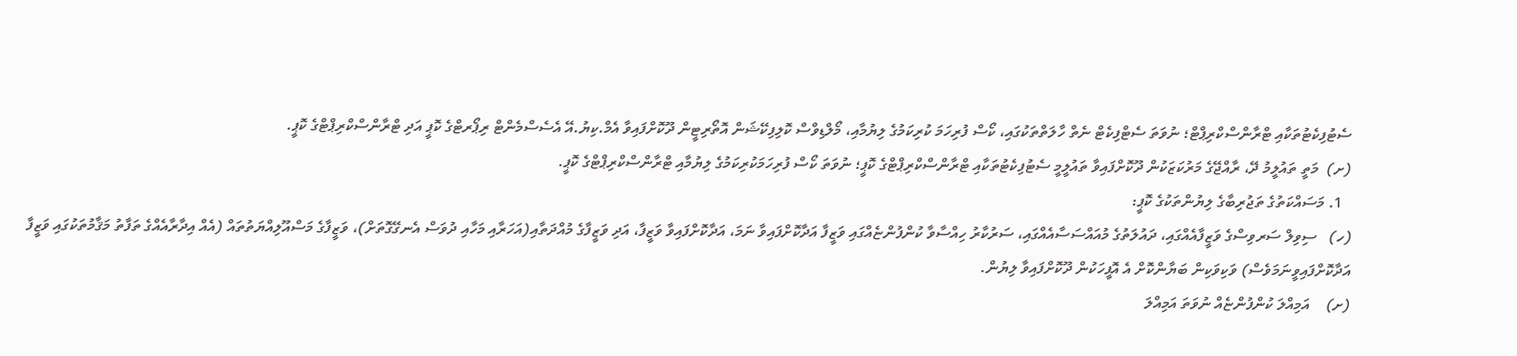ސެޓުފިކެޓުތަކާއި ޓްރާންސްކްރިޕްޓް؛ ނުވަތަ ސެޓްފިކެޓް ނެތް ހާލަތްތަކުގައި، ކޯސް ފުރިހަމަ ކުރިކަމުގެ ލިޔުމާއި، މޯލްޑިވްސް ކޮލިފިކޭޝަން އޮތޯރިޓީން ދޫކޮށްފައިވާ އެމް.ކިޔު.އޭ އެސެސްމެންޓް ރިޕޯރޓްގެ ކޮޕީ އަދި ޓްރާންސްކްރިޕްޓްގެ ކޮޕީ.
(ށ)  މަތީ ތައުލީމު ދޭ، ރާއްޖޭގެ މަރުކަޒަކުން ދޫކޮށްފައިވާ ތައުލީމީ ސެޓުފިކެޓުތަކާއި ޓްރާންސްކްރިޕްޓްގެ ކޮޕީ؛ ނުވަތަ ކޯސް ފުރިހަމަކުރިކަމުގެ ލިޔުމާއި ޓްރާންސްކްރިޕްޓްގެ ކޮޕީ.
  1. މަސައްކަތުގެ ތަޖުރިބާގެ ލިޔުންތަކުގެ ކޮޕީ:
(ހ)   ސިވިލް ސަރވިސްގެ ވަޒީފާއެއްގައި، ދައުލަތުގެ މުއައްސަސާއެއްގައި، ސަރުކާރު ހިއްސާވާ ކުންފުންޏެއްގައި ވަޒީފާ އަދާކޮށްފައިވާ ނަމަ، އަދާކޮށްފައިވާ ވަޒީފާ، އަދި ވަޒީފާގެ މުއްދަތާއި(އަހަރާއި މަހާއި ދުވަސް އެނގޭގޮތަށް)، ވަޒީފާގެ މަސްއޫލިއްޔަތުތައް (އެއް އިދާރާއެއްގެ ތަފާތު މަޤާމުތަކުގައި ވަޒީފާ އަދާކޮށްފައިވީނަމަވެސް) ވަކިވަކިން ބަޔާންކޮށް އެ އޮފީހަކުން ދޫކޮށްފައިވާ ލިޔުން.
(ށ)    އަމިއްލަ ކުންފުންޏެއް ނުވަތަ އަމިއްލަ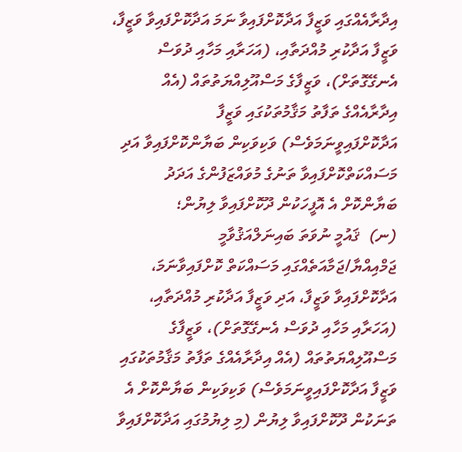އިދާރާއެއްގައި ވަޒީފާ އަދާކޮށްފައިވާ ނަމަ އަދާކޮށްފައިވާ ވަޒީފާ، ވަޒީފާ އަދާކުރި މުއްދަތާއި، (އަހަރާއި މަހާއި ދުވަސް އެނގޭގޮތަށް)، ވަޒީފާގެ މަސްއޫލިއްޔަތުތައް (އެއް އިދާރާއެއްގެ ތަފާތު މަޤާމުތަކުގައި ވަޒީފާ އަދާކޮށްފައިވީނަމަވެސް) ވަކިވަކިން ބަޔާންކޮށްފައިވާ އަދި މަސައްކަތްކޮށްފައިވާ ތަނުގެ މުވައްޒަފުންގެ އަދަދު ބަޔާންކޮށް އެ އޮފީހަކުން ދޫކޮށްފައިވާ ލިޔުން؛
(ނ)  ޤައުމީ ނުވަތަ ބައިނަލްއަޤުވާމީ ޖަމްއިއްޔާ/ޖަމާއަތެއްގައި މަސައްކަތް ކޮށްފައިވާނަމަ، އަދާކޮށްފައިވާ ވަޒީފާ، އަދި ވަޒީފާ އަދާކުރި މުއްދަތާއި، (އަހަރާއި މަހާއި ދުވަސް އެނގޭގޮތަށް)، ވަޒީފާގެ މަސްއޫލިއްޔަތުތައް (އެއް އިދާރާއެއްގެ ތަފާތު މަޤާމުތަކުގައި ވަޒީފާ އަދާކޮށްފައިވީނަމަވެސް) ވަކިވަކިން ބަޔާންކޮށް އެ ތަނަކުން ދޫކޮށްފައިވާ ލިޔުން (މި ލިޔުމުގައި އަދާކޮށްފައިވާ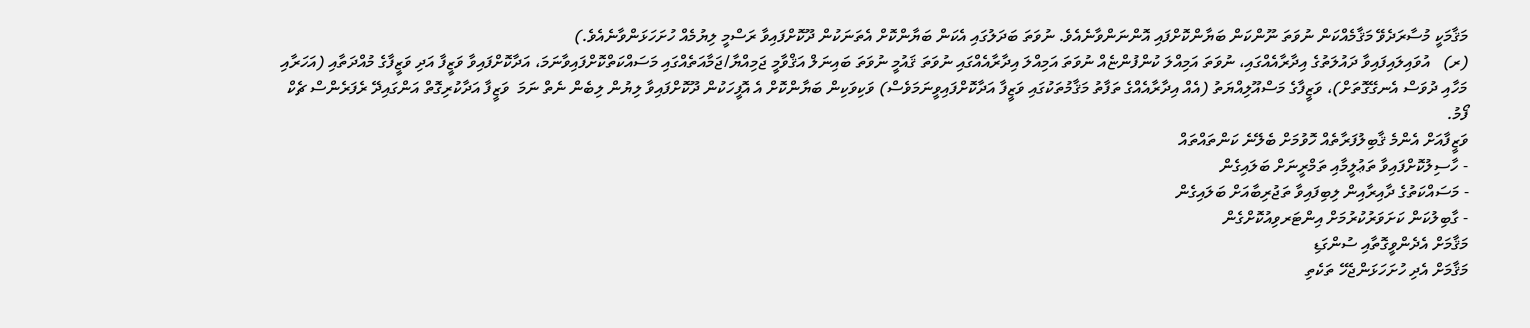މަޤާމަކީ މުސާރަދެވޭ މަޤާމެއްކަން ނުވަތަ ނޫންކަން ބަޔާންކޮށްފައި އޮންނަންވާނެއެވެ. ނުވަތަ ބަދަލުގައި އެކަން ބަޔާންކޮށް އެތަނަކުން ދޫކޮށްފައިވާ ރަސްމީ ލިޔުމެއް ހުށަހަޅަންވާނެއެވެ.)
(ރ)   އުވައިލައިފައިވާ ދައުލަތުގެ އިދާރާއެއްގައި، ނުވަތަ އަމިއްލަ ކުންފުންޏެއް ނުވަތަ އަމިއްލަ އިދާރާއެއްގައި ނުވަތަ ޤައުމީ ނުވަތަ ބައިނަލް އަޤްވާމީ ޖަމިއްޔާ/ޖަމާއަތެއްގައި މަސައްކަތްކޮށްފައިވާނަމަ، އަދާކޮށްފައިވާ ވަޒީފާ އަދި ވަޒީފާގެ މުއްދަތާއި (އަހަރާއި މަހާއި ދުވަސް އެނގޭގޮތަށް)، ވަޒީފާގެ މަސްއޫލިއްޔަތު (އެއް އިދާރާއެއްގެ ތަފާތު މަޤާމުތަކުގައި ވަޒީފާ އަދާކޮށްފައިވީނަމަވެސް) ވަކިވަކިން ބަޔާންކޮށް އެ އޮފީހަކުން ދޫކޮށްފައިވާ ލިޔުން ލިބެން ނެތް ނަމަ  ވަޒީފާ އަދާކުރިގޮތް އަންގައިދޭ ރެފަރެންސް ޗެކް ފޯމު.
ވަޒީފާއަށް އެންމެ ޤާބިލުފަރާތެއް ހޮވުމަށް ބެލޭނެ ކަންތައްތައް
- ހާސިލުކޮށްފައިވާ ތަޢުލީމާއި ތަމްރީނަށް ބަލައިގެން
- މަސައްކަތުގެ ދާއިރާއިން ލިބިފައިވާ ތަޖުރިބާއަށް ބަލައިގެން
- ގާބިލުކަން ކަށަވަރުކުރުމަށް އިންޓަރވިއުކޮށްގެން
މަޤާމަށް އެދެންވީގޮތާއި ސުންގަޑި
މަޤާމަށް އެދި ހުށަހަޅަންޖެހޭ ތަކެތި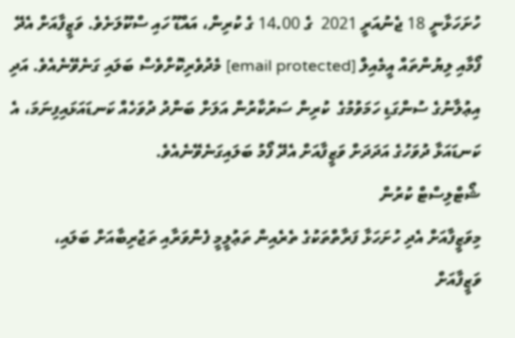ހުށަހަޅާނީ 18 ޖެނުއަރީ 2021  ގެ 14.00 ގެ ކުރިން، އައްޑޫ ހައި ސްކޫލަށެވެ. ވަޒީފާއަށް އެދޭ ފޯމާއި ލިޔުންތައް އީމެއިލް [email protected] މެދުވެރިކޮށްވެސް ބަލައި ގަނެވޭނެއެވެ. އަދި އިޢުލާނުގެ ސުންގަޑި ހަމަވުމުގެ  ކުރިން ސަރުކާރުން އަލަށް ބަންދު ދުވަހެއް ކަނޑައަޅައިފިނަމަ، އެ ކަނޑައަޅާ ދުވަހުގެ އަދަދަށް ވަޒީފާއަށް އެދޭ ފޯމު ބަލައިގަނެވޭނެއެވެ.
ޝޯޓްލިސްޓް ކުރުން
މިވަޒީފާއަށް އެދި ހުށަހަޅާ ފަރާތްތަކުގެ ތެރެއިން ތަޢުލީމީ ފެންވަރާއި ތަޖުރިބާއަށް ބަލައި، ވަޒީފާއަށް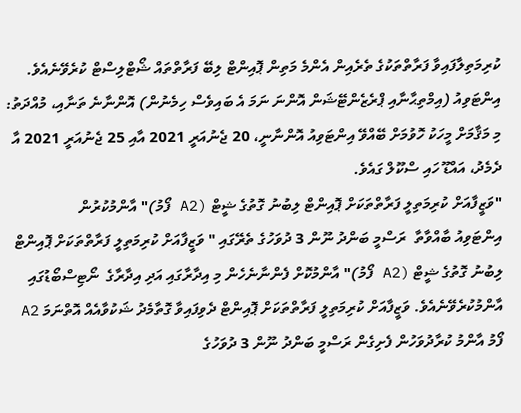ކުރިމަތިލާފައިވާ ފަރާތްތަކުގެ ތެރެއިން އެންމެ މަތިން ޕޮއިންޓް ލިބޭ ފަރާތްތައް ޝޯޓްލިސްޓް ކުރެވޭނެއެވެ.
އިންޓަވިއު (އިމްތިޙާނާއި ޕްރެޒެންޓޭޝަން އޮންނަ ނަމަ އެ ބައިވެސް ހިމެނުން) އޮންނާނެ ތަނާއި، މުއްދަތު:
މި މަޤާމަށް މީހަކު ހޮވުމަށް ބޭއްވޭ އިންޓަވިއު އޮންނާނީ، 20 ޖެނުއަރީ 2021 އާއި 25 ޖެނުއަރީ 2021 އާ ދެމެދު، އައްޑޫ ހައި ސްކޫލް ގައެވެ.
"ވަޒީފާއަށް ކުރިމަތިލީ ފަރާތްތަކަށް ޕޮއިންޓް ލިބުނު ގޮތުގެ ޝީޓް (A2 ފޯމު)" އާންމުކުރުން
އިންޓަވިއު ބާއްވާތާ  ރަސްމީ ބަންދު ނޫން 3 ދުވަހުގެ ތެރޭގައި " ވަޒީފާއަށް ކުރިމަތިލީ ފަރާތްތަކަށް ޕޮއިންޓް ލިބުނު ގޮތުގެ ޝީޓް (A2 ފޯމު)" އާންމުކޮށް ފެންނާނެހެން މި އިދާރާގައި އަދި އިދާރާގެ  ނޯޓިސްބޯޑުގައި އާންމުކުރެވޭނެއެވެ. ވަޒީފާއަށް ކުރިމަތިލީ ފަރާތްތަކަށް ޕޮއިންޓް ދެވިފައިވާ ގޮތާމެދު ޝަކުވާއެއް އޮތްނަމަ A2 ފޯމު އާންމު ކުރާދުވަހުން ފެށިގެން ރަސްމީ ބަންދު ނޫން 3 ދުވަހުގެ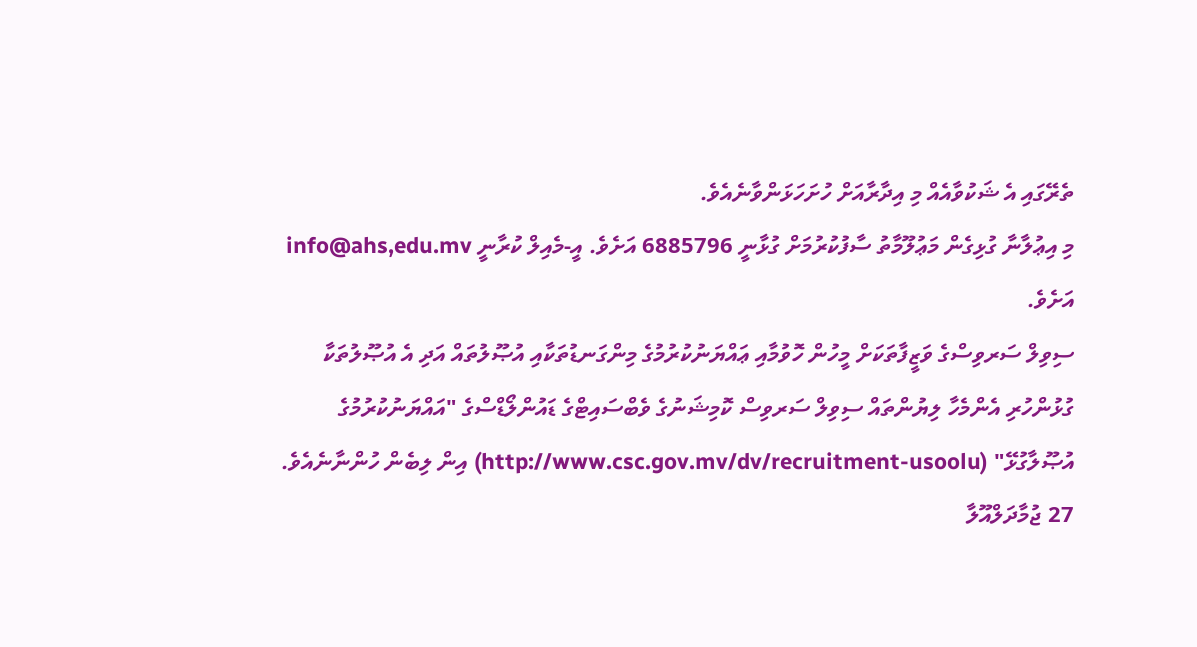ތެރޭގައި އެ ޝަކުވާއެއް މި އިދާރާއަށް ހުށަހަޅަންވާނެއެވެ.
މި އިޢުލާނާ ގުޅިގެން މަޢުލޫމާތު ސާފުކުރުމަށް ގުޅާނީ 6885796 އަށެވެ. އީ-މެއިލް ކުރާނީ info@ahs,edu.mv އަށެވެ.
ސިވިލް ސަރވިސްގެ ވަޒީފާތަކަށް މީހުން ހޮވުމާއި ޢައްޔަނުކުރުމުގެ މިންގަނޑުތަކާއި އުޞޫލުތައް އަދި އެ އުޞޫލުތަކާ ގުޅުންހުރި އެންމެހާ ލިޔުންތައް ސިވިލް ސަރވިސް ކޮމިޝަނުގެ ވެބްސައިޓްގެ ޑައުންލޯޑްސްގެ "އައްޔަނުކުރުމުގެ އުޞޫލާގުޅޭ" (http://www.csc.gov.mv/dv/recruitment-usoolu) އިން ލިބެން ހުންނާނެއެވެ.
27 ޖުމާދަލްއޫލާ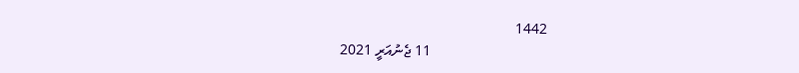1442
                                11 ޖެނުއަރީ 2021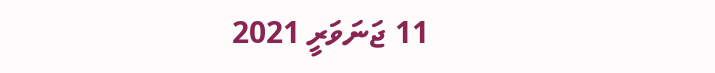11 ޖަނަވަރީ 2021